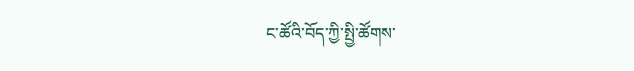ང་ཚོའི་བོད་ཀྱི་སྤྱི་ཚོགས་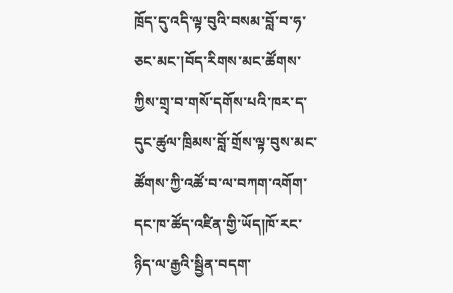ཁྲོད་དུ་འདི་ལྟ་བུའི་བསམ་བློ་བ་ཧ་ཅང་མང་།བོད་རིགས་མང་ཚོགས་ཀྱིས་གྲྭ་བ་གསོ་དགོས་པའི་ཁར་ད་དུང་ཚུལ་ཁྲིམས་བློ་གྲོས་ལྟ་བུས་མང་ཚོགས་ཀྱི་འཚོ་བ་ལ་བཀག་འགོག་དང་ཁ་ཚོད་འཛིན་གྱི་ཡོད།ཁོ་རང་ཉིད་ལ་རྒྱའི་སྦྱིན་བདག་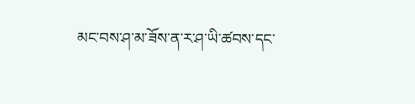མང་བས་ཤ་མ་ཟོས་ན་ར་ཤ་ཡི་ཚབས་དང་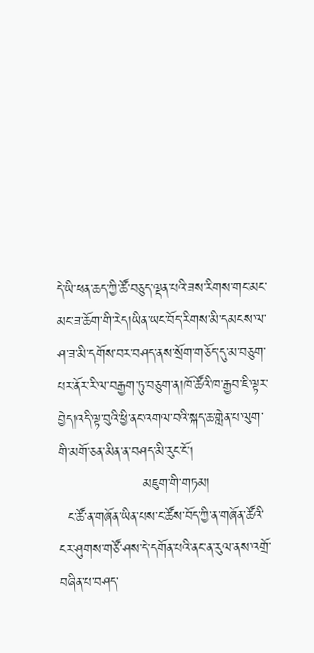དེ་ཡི་ཕན་ཆད་ཀྱི་ཚོ་བཅུད་ལྡན་པའི་ཟས་རིགས་གང་མང་མང་ཟ་ཆོག་གི་རེད།ཡིན་ཡང་བོད་རིགས་མི་དམངས་ལ་ཤ་ཟ་མི་དགོས་བར་བཤད་ནས་སྲོག་གཅོད་དུ་མ་བཅུག་པར་ནོར་རི་ལ་བརྒྱག་ཏུ་བཅུག་ན།ཁོ་ཚོའི་ཁ་རྒྱབ་ཇི་ལྟར་བྱེད།འདི་ལྟ་བུའི་ཕྱི་ནང་འགལ་བའི་སྐད་ཆ་གླེན་པ་ལུག་གི་མགོ་ཅན་མིན་ན་བཤད་མི་རུང་ངོ།
                  མཇུག་གི་གཏམ།
  ང་ཚོ་ན་གཞོན་ཡིན་པས་ང་ཚོས་བོད་ཀྱི་ན་གཞོན་ཚོའི་ངར་ཤུགས་གཙོ་ཤས་དེ་དགོན་པའི་ནང་ན་རུལ་ནས་འགྲོ་བཞིན་པ་བཤད་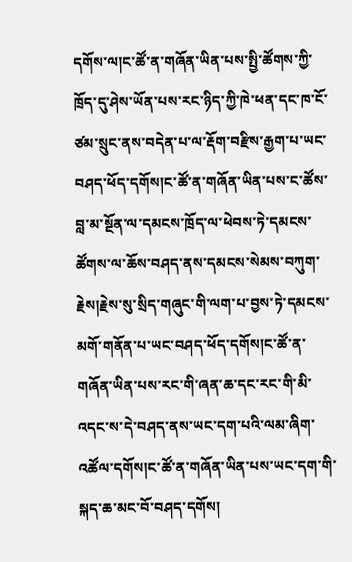དགོས་ལ།ང་ཚོ་ན་གཞོན་ཡིན་པས་སྤྱི་ཚོགས་ཀྱི་ཁྲོད་དུ་ཤེས་ཡོན་པས་རང་ཉིད་ཀྱི་ཁེ་ཕན་དང་ཁ་ངོ་ཙམ་སྲུང་ནས་བདེན་པ་ལ་རྡོག་བརྫིས་རྒྱག་པ་ཡང་བཤད་ཕོད་དགོས།ང་ཚོ་ན་གཞོན་ཡིན་པས་ང་ཚོས་བླ་མ་སྔོན་ལ་དམངས་ཁྲོད་ལ་ཕེབས་ཏེ་དམངས་ཚོགས་ལ་ཆོས་བཤད་ནས་དམངས་སེམས་བཀུག་རྗེས།རྗེས་སུ་སྲིད་གཞུང་གི་ལག་པ་བྱས་ཏེ་དམངས་མགོ་གནོན་པ་ཡང་བཤད་ཕོད་དགོས།ང་ཚོ་ན་གཞོན་ཡིན་པས་རང་གི་ཞན་ཆ་དང་རང་གི་མི་འདང་ས་དེ་བཤད་ནས་ཡང་དག་པའི་ལམ་ཞིག་འཚོལ་དགོས།ང་ཚོ་ན་གཞོན་ཡིན་པས་ཡང་དག་གི་སྐད་ཆ་མང་བོ་བཤད་དགོས།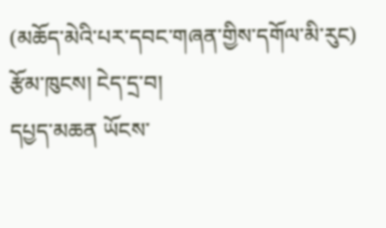(མཆོད་མེའི་པར་དབང་གཞན་གྱིས་དགོལ་མི་རུང)
རྩོམ་ཁུངས། ངེད་དྲ་བ།
དཔྱད་མཆན ཡོངས་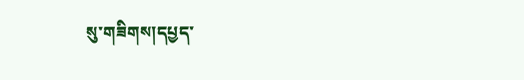སུ་གཟིགས།དཔྱད་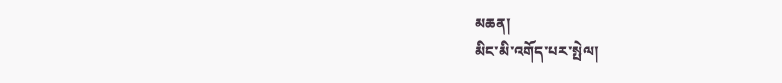མཆན།
མིང་མི་འགོད་པར་སྤེལ།